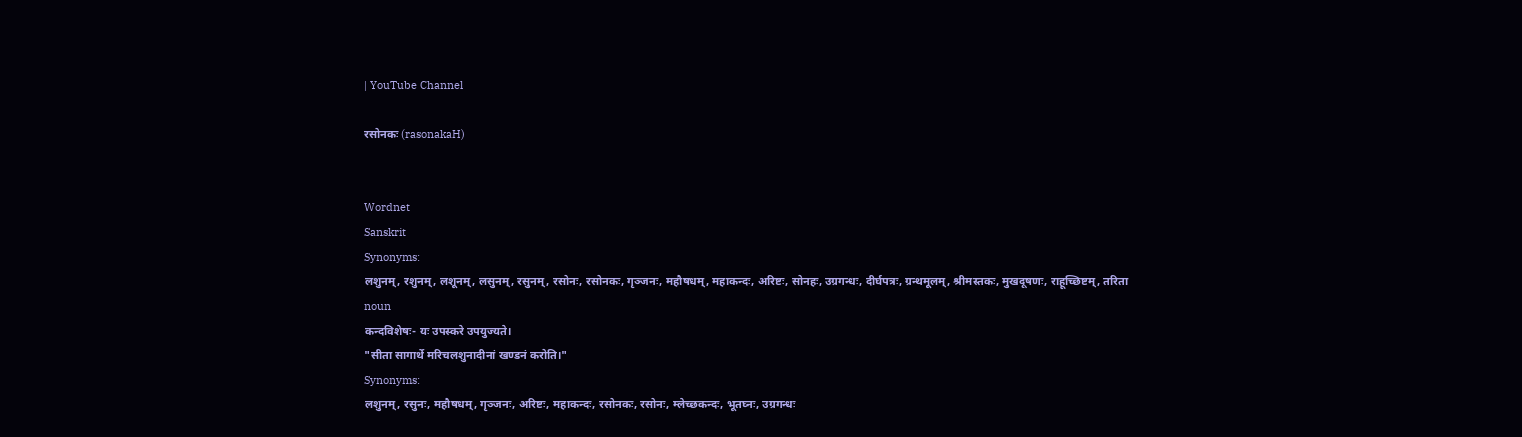| YouTube Channel

रसोनकः (rasonakaH)


Wordnet
Sanskrit
Synonyms:
लशुनम्, रशुनम्, लशूनम्, लसुनम्, रसुनम्, रसोनः, रसोनकः, गृञ्जनः, महौषधम्, महाकन्दः, अरिष्टः, सोनहः, उग्रगन्धः, दीर्घपत्रः, ग्रन्थमूलम्, श्रीमस्तकः, मुखदूषणः, राहूच्छिष्टम्, तरिता
noun
कन्दविशेषः- यः उपस्करे उपयुज्यते।
"सीता सागार्थे मरिचलशुनादीनां खण्डनं करोति।"
Synonyms:
लशुनम्, रसुनः, महौषधम्, गृञ्जनः, अरिष्टः, महाकन्दः, रसोनकः, रसोनः, म्लेच्छकन्दः, भूतघ्नः, उग्रगन्धः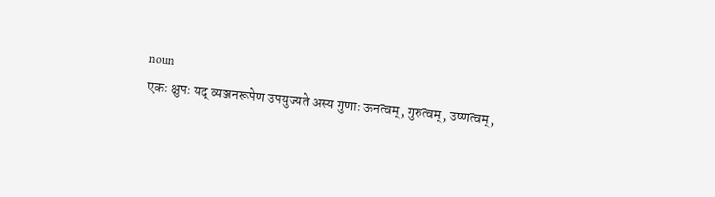noun
एकः क्षुपः यद् व्यञ्जनरूपेण उपयुज्यते अस्य गुणाः ऊनत्वम्, गुरुत्वम्, उष्णत्वम्,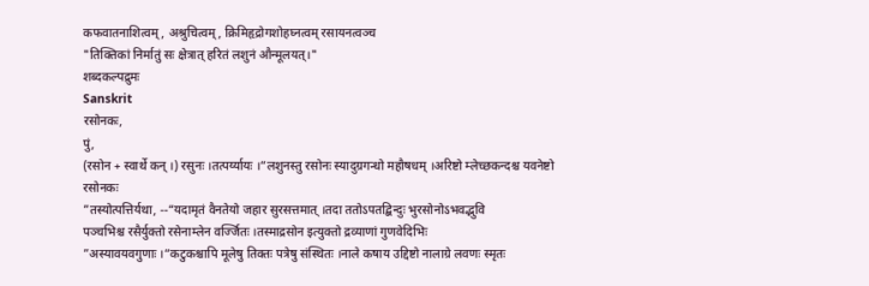कफवातनाशित्वम्, अश्रुचित्वम्, क्रिमिहृद्रोगशोहघ्नत्वम् रसायनत्वञ्च
"तिक्तिकां निर्मातुं सः क्षेत्रात् हरितं लशुनं औन्मूलयत्।"
शब्दकल्पद्रुमः
Sanskrit
रसोनकः,
पुं,
(रसोन + स्वार्थे कन् ।) रसुनः ।तत्पर्य्यायः ।“लशुनस्तु रसोनः स्यादुग्रगन्धो महौषधम् ।अरिष्टो म्लेच्छकन्दश्च यवनेष्टो रसोनकः
”तस्योत्पत्तिर्यथा, --“यदामृतं वैनतेयो जहार सुरसत्तमात् ।तदा ततोऽपतद्बिन्दुः भुरसोनोऽभवद्भुवि
पञ्चभिश्च रसैर्युक्तो रसेनाम्लेन वर्ज्जितः ।तस्माद्रसोन इत्युक्तो द्रव्याणां गुणवेदिभिः
”अस्यावयवगुणाः ।“कटुकश्चापि मूलेषु तिक्तः पत्रेषु संस्थितः ।नाले कषाय उद्दिष्टो नालाग्रे लवणः स्मृतः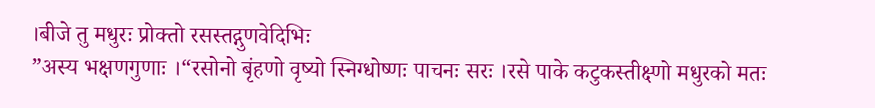।बीजे तु मधुरः प्रोक्तो रसस्तद्गुणवेदिभिः
”अस्य भक्षणगुणाः ।“रसोनो बृंहणो वृष्यो स्निग्धोष्णः पाचनः सरः ।रसे पाके कटुकस्तीक्ष्णो मधुरको मतः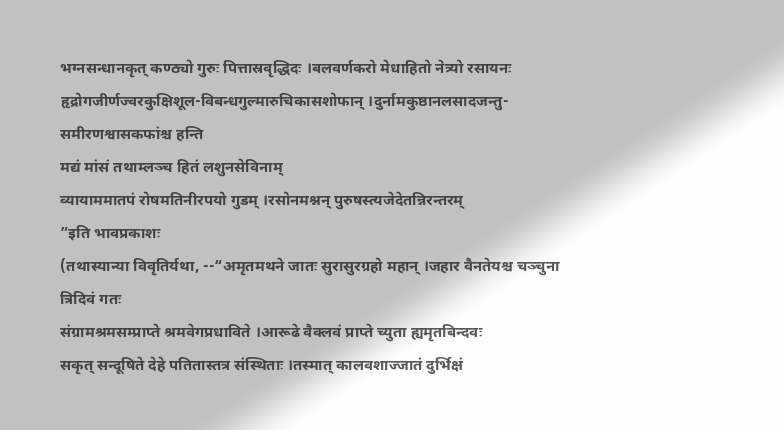भग्नसन्धानकृत् कण्ठ्यो गुरुः पित्तास्रवृद्धिदः ।बलवर्णकरो मेधाहितो नेत्र्यो रसायनः
हृद्रोगजीर्णज्वरकुक्षिशूल-विबन्धगुल्मारुचिकासशोफान् ।दुर्नामकुष्ठानलसादजन्तु-समीरणश्वासकफांश्च हन्ति
मद्यं मांसं तथाम्लञ्च हितं लशुनसेविनाम्
व्यायाममातपं रोषमतिनीरपयो गुडम् ।रसोनमश्नन् पुरुषस्त्यजेदेतन्निरन्तरम्
”इति भावप्रकाशः
(तथास्यान्या विवृतिर्यथा, --“अमृतमथने जातः सुरासुरग्रहो महान् ।जहार वैनतेयश्च चञ्चुना त्रिदिवं गतः
संग्रामश्रमसम्प्राप्ते श्रमवेगप्रधाविते ।आरूढे वैक्लवं प्राप्ते च्युता ह्यमृतबिन्दवः
सकृत् सन्दूषिते देहे पतितास्तत्र संस्थिताः ।तस्मात् कालवशाज्जातं दुर्भिक्षं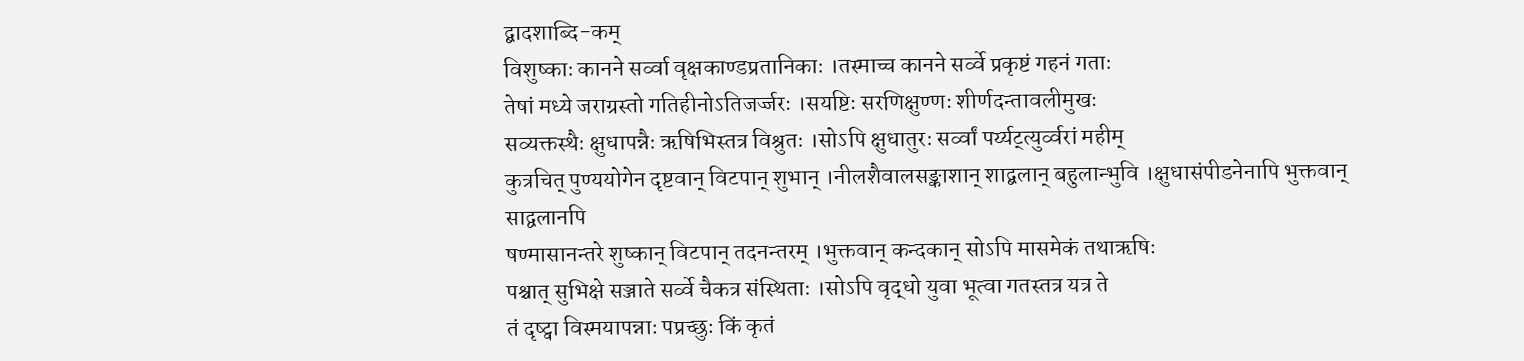द्बादशाब्दि-कम्
विशुष्काः कानने सर्व्वा वृक्षकाण्डप्रतानिकाः ।तस्माच्च कानने सर्व्वे प्रकृष्टं गहनं गताः
तेषां मध्ये जराग्रस्तो गतिहीनोऽतिजर्ज्जरः ।सयष्टिः सरणिक्षुण्णः शीर्णदन्तावलीमुखः
सव्यक्तस्थैः क्षुधापन्नैः ऋषिभिस्तत्र विश्रुतः ।सोऽपि क्षुधातुरः सर्व्वां पर्य्यट्त्युर्व्वरां महीम्
कुत्रचित् पुण्ययोगेन दृष्टवान् विटपान् शुभान् ।नीलशैवालसङ्काशान् शाद्बलान् बहुलान्भुवि ।क्षुधासंपीडनेनापि भुक्तवान् साद्वलानपि
षण्मासानन्तरे शुष्कान् विटपान् तदनन्तरम् ।भुक्तवान् कन्दकान् सोऽपि मासमेकं तथाऋषिः
पश्चात् सुभिक्षे सञ्जाते सर्व्वे चैकत्र संस्थिताः ।सोऽपि वृद्धो युवा भूत्वा गतस्तत्र यत्र ते
तं दृष्ट्वा विस्मयापन्नाः पप्रच्छुः किं कृतं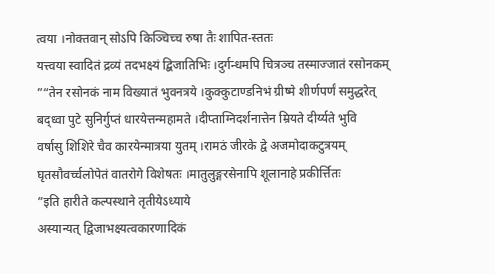त्वया ।नोक्तवान् सोऽपि किञ्चिच्च रुषा तैः शापित-स्ततः
यत्त्वया स्वादितं द्रव्यं तदभक्ष्यं द्बिजातिभिः ।दुर्गन्धमपि चित्रञ्च तस्माज्जातं रसोनकम्
”“तेन रसोनकं नाम विख्यातं भुवनत्रये ।कुक्कुटाण्डनिभं ग्रीष्मे शीर्णपर्णं समुद्धरेत्
बद्ध्वा पुटे सुनिर्गुप्तं धारयेत्तन्महामते ।दीप्ताग्निदर्शनात्तेन म्रियते दीर्य्यते भुवि
वर्षासु शिशिरे चैव कारयेन्मात्रया युतम् ।रामठं जीरके द्वे अजमोदाकटुत्रयम्
घृतसौवर्च्चलोपेतं वातरोगे विशेषतः ।मातुलुङ्गरसेनापि शूलानाहे प्रकीर्त्तितः
”इति हारीते कल्पस्थाने तृतीयेऽध्याये
अस्यान्यत् द्विजाभक्ष्यत्वकारणादिकं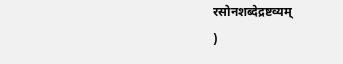रसोनशब्देद्रष्टव्यम्
)